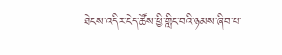ཐེངས་འདིར་ངེད་ཚོས་ཕྱི་གླིང་བའི་ཉམས་ཞིབ་པ་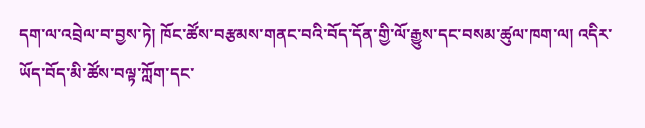དག་ལ་འབྲེལ་བ་བྱས་ཏེ། ཁོང་ཚོས་བརྩམས་གནང་བའི་བོད་དོན་གྱི་ལོ་རྒྱུས་དང་བསམ་ཚུལ་ཁག་ལ། འདིར་ཡོད་བོད་མི་ཚོས་བལྟ་ཀློག་དང་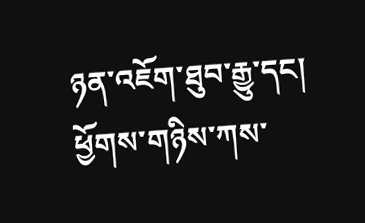ཉན་འཇོག་ཐུབ་རྒྱུ་དང། ཕྱོགས་གཉིས་ཀས་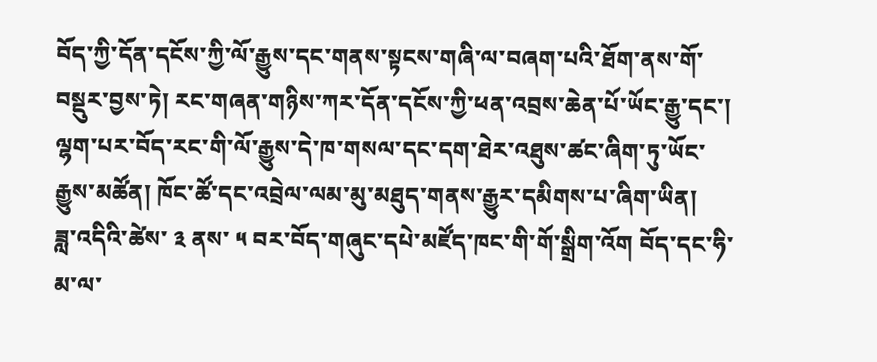བོད་ཀྱི་དོན་དངོས་ཀྱི་ལོ་རྒྱུས་དང་གནས་སྟངས་གཞི་ལ་བཞག་པའི་ཐོག་ནས་གོ་བསྡུར་བྱས་ཏེ། རང་གཞན་གཉིས་ཀར་དོན་དངོས་ཀྱི་ཕན་འབྲས་ཆེན་པོ་ཡོང་རྒྱུ་དང་། ལྷག་པར་བོད་རང་གི་ལོ་རྒྱུས་དེ་ཁ་གསལ་དང་དག་ཐེར་འཐུས་ཚང་ཞིག་ཏུ་ཡོང་རྒྱུས་མཚོན། ཁོང་ཚོ་དང་འབྲེལ་ལམ་མུ་མཐུད་གནས་རྒྱུར་དམིགས་པ་ཞིག་ཡིན།
ཟླ་འདིའི་ཚེས་ ༣ ནས་ ༥ བར་བོད་གཞུང་དཔེ་མཛོད་ཁང་གི་གོ་སྒྲིག་འོག བོད་དང་ཧི་མ་ལ་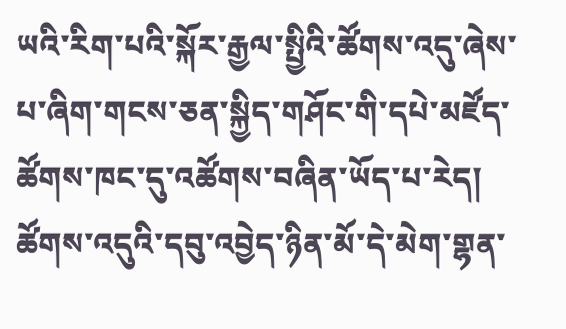ཡའི་རིག་པའི་སྐོར་རྒྱལ་སྤྱིའི་ཚོགས་འདུ་ཞེས་པ་ཞིག་གངས་ཅན་སྐྱིད་གཤོང་གི་དཔེ་མཛོད་ཚོགས་ཁང་དུ་འཚོགས་བཞིན་ཡོད་པ་རེད། ཚོགས་འདུའི་དབུ་འབྱེད་ཉིན་མོ་དེ་མེག་གྷན་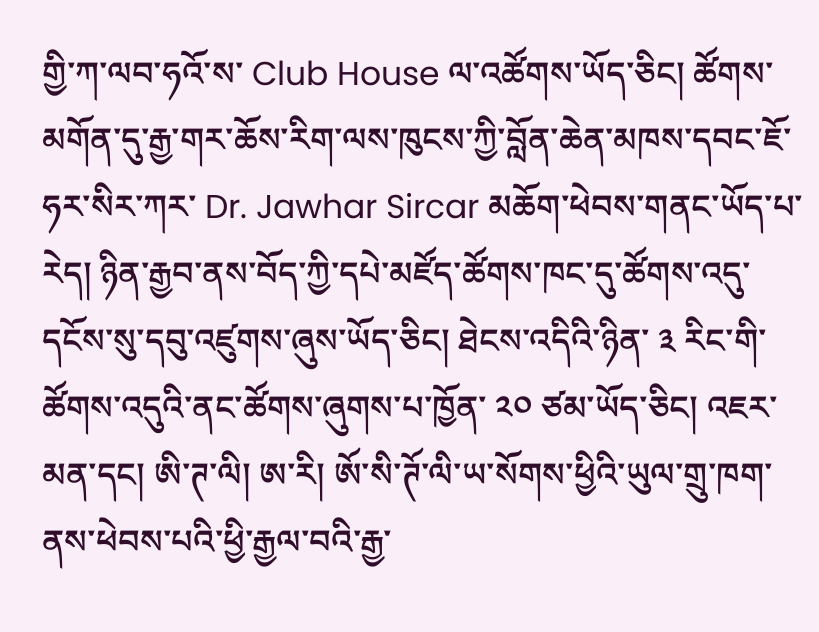གྱི་ཀ་ལབ་ཧའོ་ས་ Club House ལ་འཚོགས་ཡོད་ཅིང། ཚོགས་མགོན་དུ་རྒྱ་གར་ཆོས་རིག་ལས་ཁུངས་ཀྱི་བློན་ཆེན་མཁས་དབང་ཇོ་ཧར་སིར་ཀར་ Dr. Jawhar Sircar མཆོག་ཕེབས་གནང་ཡོད་པ་རེད། ཉིན་རྒྱབ་ནས་བོད་ཀྱི་དཔེ་མཛོད་ཚོགས་ཁང་དུ་ཚོགས་འདུ་དངོས་སུ་དབུ་འཛུགས་ཞུས་ཡོད་ཅིང། ཐེངས་འདིའི་ཉིན་ ༣ རིང་གི་ཚོགས་འདུའི་ནང་ཚོགས་ཞུགས་པ་ཁྱོན་ ༢༠ ཙམ་ཡོད་ཅིང། འཇར་མན་དང། ཨི་ཊ་ལི། ཨ་རི། ཨོ་སི་ཊོ་ལི་ཡ་སོགས་ཕྱིའི་ཡུལ་གྲུ་ཁག་ནས་ཕེབས་པའི་ཕྱི་རྒྱལ་བའི་རྒྱ་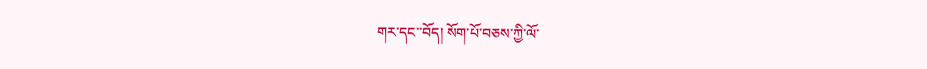གར་དང་་བོད། སོག་པོ་བཅས་ཀྱི་ལོ་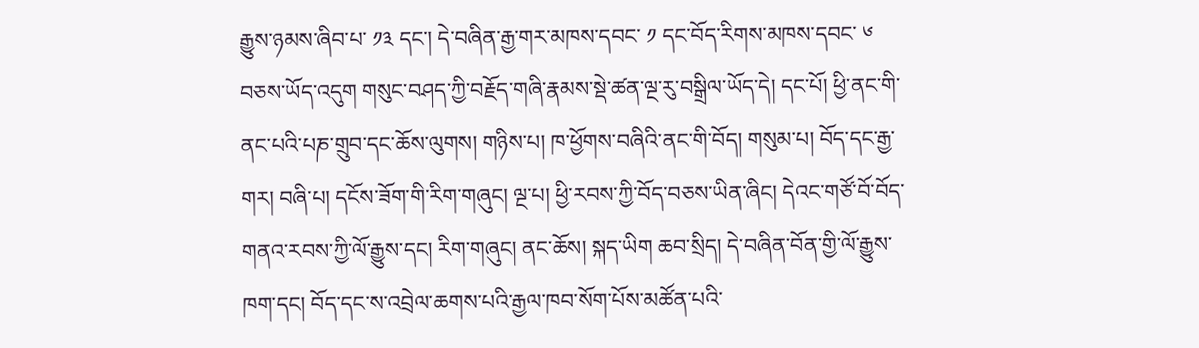རྒྱུས་ཉམས་ཞིབ་པ་ ༡༣ དང་། དེ་བཞིན་རྒྱ་གར་མཁས་དབང་ ༡ དང་བོད་རིགས་མཁས་དབང་ ༦ བཅས་ཡོད་འདུག གསུང་བཤད་ཀྱི་བརྗོད་གཞི་རྣམས་སྡེ་ཚན་ལྔ་རུ་བསྒྲིལ་ཡོད་དེ། དང་པོ། ཕྱི་ནང་གི་ནང་པའི་པཎ་གྲུབ་དང་ཆོས་ལུགས། གཉིས་པ། ཁ་ཕྱོགས་བཞིའི་ནང་གི་བོད། གསུམ་པ། བོད་དང་རྒྱ་གར། བཞི་པ། དངོས་ཟོག་གི་རིག་གཞུང། ལྔ་པ། ཕྱི་རབས་ཀྱི་བོད་བཅས་ཡིན་ཞིང། དེའང་གཙོ་བོ་བོད་གནའ་རབས་ཀྱི་ལོ་རྒྱུས་དང། རིག་གཞུང། ནང་ཆོས། སྐད་ཡིག ཆབ་སྲིད། དེ་བཞིན་བོན་གྱི་ལོ་རྒྱུས་ཁག་དང། བོད་དང་ས་འབྲེལ་ཆགས་པའི་རྒྱལ་ཁབ་སོག་པོས་མཚོན་པའི་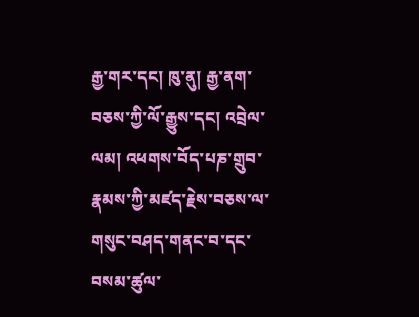རྒྱ་གར་དང། ཁུ་ནུ། རྒྱ་ནག་བཅས་ཀྱི་ལོ་རྒྱུས་དང། འབྲེལ་ལམ། འཕགས་བོད་པཎ་གྲུབ་རྣམས་ཀྱི་མཛད་རྗེས་བཅས་ལ་གསུང་བཤད་གནང་བ་དང་བསམ་ཚུལ་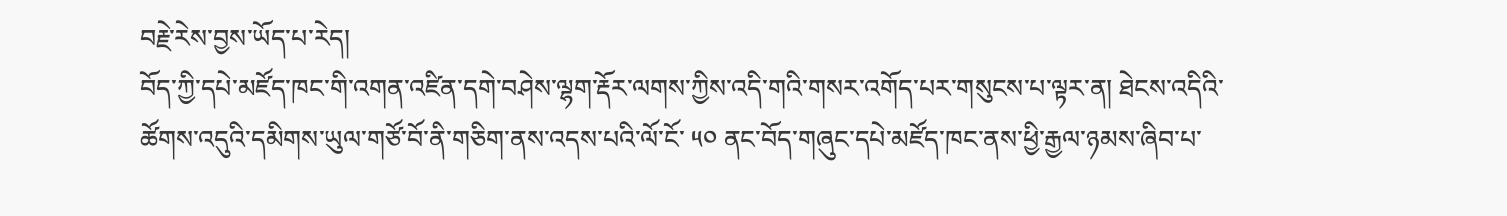བརྗེ་རེས་བྱས་ཡོད་པ་རེད།
བོད་ཀྱི་དཔེ་མཛོད་ཁང་གི་འགན་འཛིན་དགེ་བཤེས་ལྷག་རྡོར་ལགས་ཀྱིས་འདི་གའི་གསར་འགོད་པར་གསུངས་པ་ལྟར་ན། ཐེངས་འདིའི་ཚོགས་འདུའི་དམིགས་ཡུལ་གཙོ་བོ་ནི་གཅིག་ནས་འདས་པའི་ལོ་ངོ་ ༥༠ ནང་བོད་གཞུང་དཔེ་མཛོད་ཁང་ནས་ཕྱི་རྒྱལ་ཉམས་ཞིབ་པ་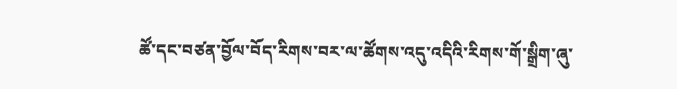ཚོ་དང་བཙན་བྱོལ་བོད་རིགས་བར་ལ་ཚོགས་འདུ་འདིའི་རིགས་གོ་སྒྲིག་ཞུ་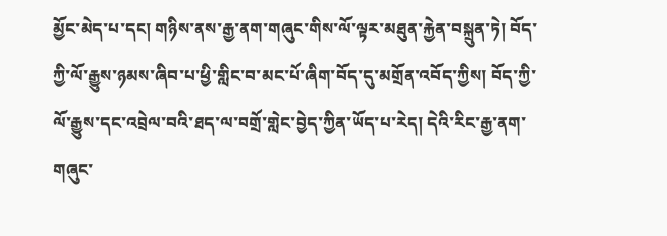མྱོང་མེད་པ་དང། གཉིས་ནས་རྒྱ་ནག་གཞུང་གིས་ལོ་ལྟར་མཐུན་རྐྱེན་བསྐྲུན་ཏེ། བོད་ཀྱི་ལོ་རྒྱུས་ཉམས་ཞིབ་པ་ཕྱི་གླིང་བ་མང་པོ་ཞིག་བོད་དུ་མགྲོན་འབོད་ཀྱིས། བོད་ཀྱི་ལོ་རྒྱུས་དང་འབྲེལ་བའི་ཐད་ལ་བགྲོ་གླེང་བྱེད་ཀྱིན་ཡོད་པ་རེད། དེའི་རིང་རྒྱ་ནག་གཞུང་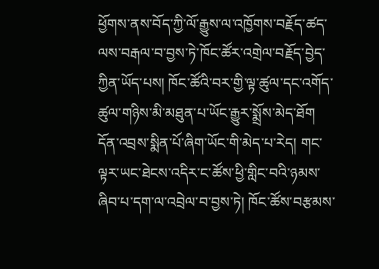ཕྱོགས་ནས་བོད་ཀྱི་ལོ་རྒྱུས་ལ་འཁྱོགས་བརྗོད་ཚད་ལས་བརྒལ་བ་བྱས་ཏེ་ཁོང་ཚོར་འགྲེལ་བརྗོད་བྱེད་ཀྱིན་ཡོད་པས། ཁོང་ཚོའི་བར་གྱི་ལྟ་ཚུལ་དང་འགོད་ཚུལ་གཉིས་མི་མཐུན་པ་ཡོང་རྒྱུར་སྨྲོས་མེད་ཐོག དོན་འབྲས་སྨིན་པོ་ཞིག་ཡོང་གི་མེད་པ་རེད། གང་ལྟར་ཡང་ཐེངས་འདིར་ང་ཚོས་ཕྱི་གླིང་བའི་ཉམས་ཞིབ་པ་དག་ལ་འབྲེལ་བ་བྱས་ཏེ། ཁོང་ཚོས་བརྩམས་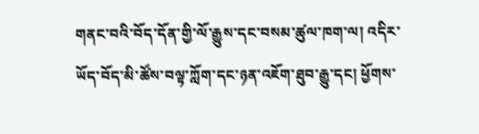གནང་བའི་བོད་དོན་གྱི་ལོ་རྒྱུས་དང་བསམ་ཚུལ་ཁག་ལ། འདིར་ཡོད་བོད་མི་ཚོས་བལྟ་ཀློག་དང་ཉན་འཇོག་ཐུབ་རྒྱུ་དང། ཕྱོགས་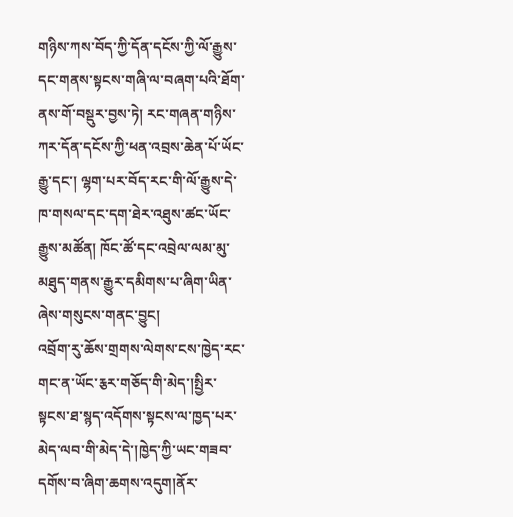གཉིས་ཀས་བོད་ཀྱི་དོན་དངོས་ཀྱི་ལོ་རྒྱུས་དང་གནས་སྟངས་གཞི་ལ་བཞག་པའི་ཐོག་ནས་གོ་བསྡུར་བྱས་ཏེ། རང་གཞན་གཉིས་ཀར་དོན་དངོས་ཀྱི་ཕན་འབྲས་ཆེན་པོ་ཡོང་རྒྱུ་དང་། ལྷག་པར་བོད་རང་གི་ལོ་རྒྱུས་དེ་ཁ་གསལ་དང་དག་ཐེར་འཐུས་ཚང་ཡོང་རྒྱུས་མཚོན། ཁོང་ཚོ་དང་འབྲེལ་ལམ་མུ་མཐུད་གནས་རྒྱུར་དམིགས་པ་ཞིག་ཡིན་ཞེས་གསུངས་གནང་བྱུང།
འབྲོག་རུ་ཆོས་གྲགས་ལེགས་ངས་ཁྱེད་རང་གང་ན་ཡོང་རྕར་གཅོད་གི་མེད་།སྤྱིར་སྟངས་ཐ་སྙད་འདོགས་སྟངས་ལ་ཁྱད་པར་མེད་ལབ་གི་མེད་དེ་།ཁྱེད་ཀྱི་ཡང་གཟབ་དགོས་བ་ཞིག་ཆགས་འདུག།ནོར་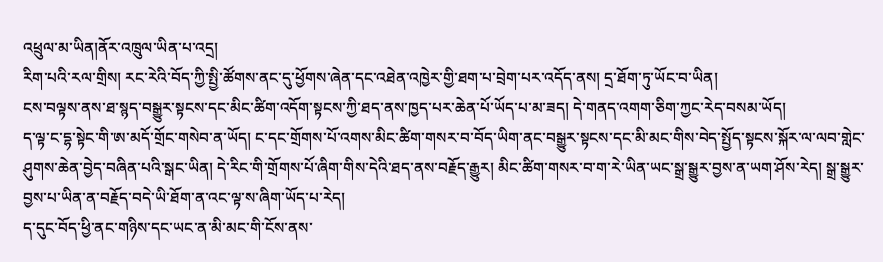འཕྲུལ་མ་ཡིན།ནོར་འཁྲུལ་ཡིན་པ་འདྲ།
རིག་པའི་རལ་གྲིས། རང་རེའི་བོད་ཀྱི་སྤྱི་ཚོགས་ནང་དུ་ཕྱོགས་ཞེན་དང་འཐེན་འཁྱེར་གྱི་ཐག་པ་བྲེག་པར་འདོད་ནས། དྲ་ཐོག་ཏུ་ཡོང་བ་ཡིན།
ངས་བལྟས་ནས་ཐ་སྙད་བསྒྱུར་སྟངས་དང་མིང་ཚིག་འདོག་སྟངས་ཀྱི་ཐད་ནས་ཁྱད་པར་ཆེན་པོ་ཡོད་པ་མ་ཟད། དེ་གནད་འགག་ཅིག་ཀྱང་རེད་བསམ་ཡོད།
ད་ལྟ་ང་དྷ་སྟེང་གི་ཨ་མདོ་གྲོང་གསེབ་ན་ཡོད། ང་དང་གྲོགས་པོ་འགས་མིང་ཚིག་གསར་བ་བོད་ཡིག་ནང་བསྒྱུར་སྟངས་དང་མི་མང་གིས་བེད་སྤྱོད་སྟངས་སྐོར་ལ་ལབ་གླེང་ཤུགས་ཆེན་བྱེད་བཞིན་པའི་སྒང་ཡིན། དེ་རིང་གི་གྲོགས་པོ་ཞིག་གིས་དེའི་ཐད་ནས་བརྗོད་རྒྱུར། མིང་ཚིག་གསར་བ་ག་རེ་ཡིན་ཡང་སྒྲ་སྒྱུར་བྱས་ན་ཡག་ཤོས་རེད། སྒྲ་སྒྱུར་བྱས་པ་ཡིན་ན་བརྗོད་བདེ་ཡི་ཐོག་ན་འང་ལྟ་ས་ཞིག་ཡོད་པ་རེད།
ད་དུང་བོད་ཕྱི་ནང་གཉིས་དང་ཡང་ན་མི་མང་གི་ངོས་ནས་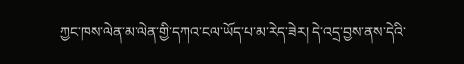ཀྱང་ཁས་ལེན་མ་ལེན་གྱི་དཀའ་ངལ་ཡོད་པ་མ་རེད་ཟེར། དེ་འདྲ་བྱས་ནས་དེའི་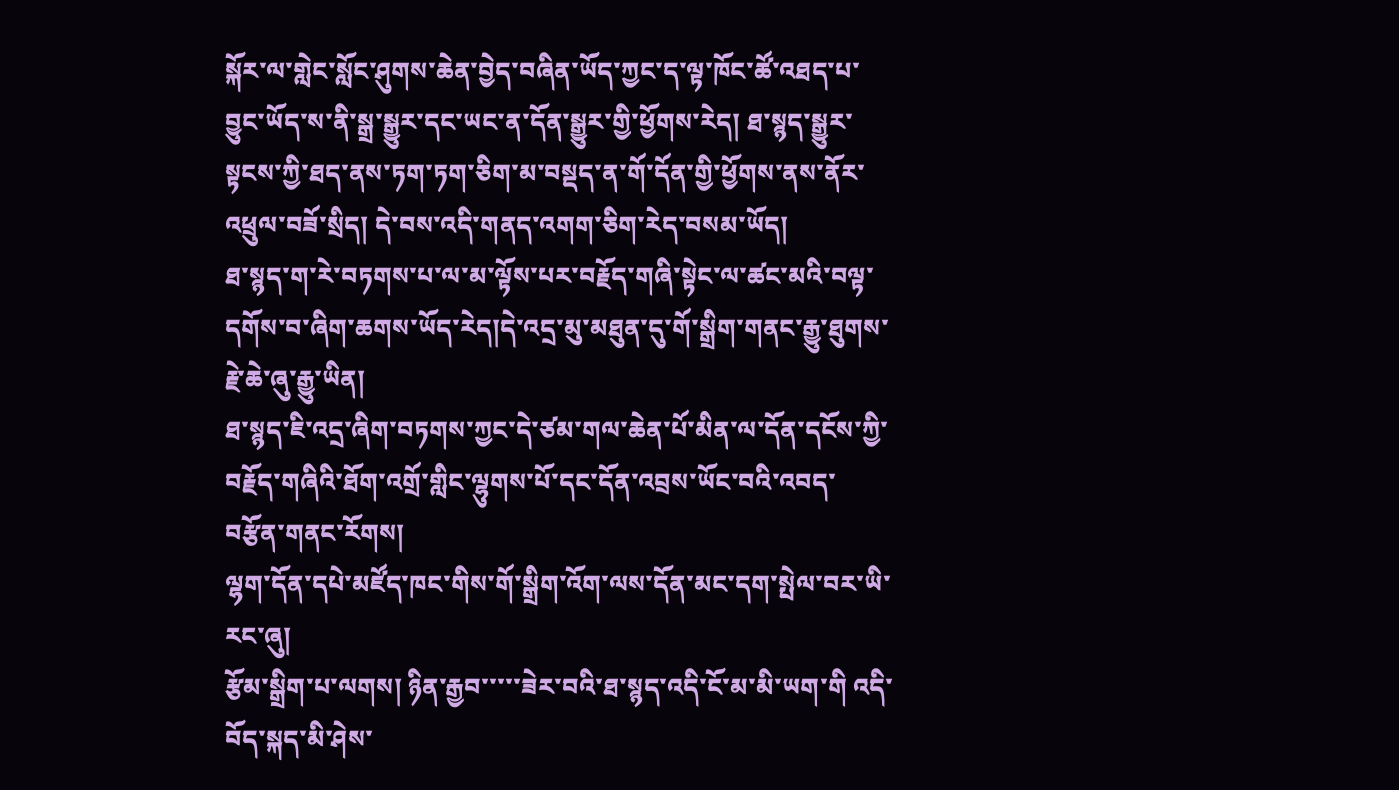སྐོར་ལ་གླེང་སློང་ཤུགས་ཆེན་བྱེད་བཞིན་ཡོད་ཀྱང་ད་ལྟ་ཁོང་ཚོ་འཐད་པ་བྱུང་ཡོད་ས་ནི་སྒྲ་སྒྱུར་དང་ཡང་ན་དོན་སྒྱུར་གྱི་ཕྱོགས་རེད། ཐ་སྙད་སྒྱུར་སྟངས་ཀྱི་ཐད་ནས་ཏག་ཏག་ཅིག་མ་བསྡད་ན་གོ་དོན་གྱི་ཕྱོགས་ནས་ནོར་འཕྲུལ་བཟོ་སྲིད། དེ་བས་འདི་གནད་འགག་ཅིག་རེད་བསམ་ཡོད།
ཐ་སྙད་ག་རེ་བཏགས་པ་ལ་མ་ལྟོས་པར་བརྗོད་གཞི་སྟེང་ལ་ཚང་མའི་བལྟ་དགོས་བ་ཞིག་ཆགས་ཡོད་རེད།དེ་འདྲ་མུ་མཐུན་དུ་གོ་སྒྲིག་གནང་རྒྱུ་ཐུགས་རྗེ་ཆེ་ཞུ་རྒྱུ་ཡིན།
ཐ་སྙད་ཇི་འདྲ་ཞིག་བཏགས་ཀྱང་དེ་ཙམ་གལ་ཆེན་པོ་མིན་ལ་དོན་དངོས་ཀྱི་བརྗོད་གཞིའི་ཐོག་འགྲོ་གླིང་ལྷུགས་པོ་དང་དོན་འབྲས་ཡོང་བའི་འབད་བརྩོན་གནང་རོགས།
ལྷག་དོན་དཔེ་མཛོད་ཁང་གིས་གོ་སྒྲིག་འོག་ལས་དོན་མང་དག་སྤེལ་བར་ཡི་རང་ཞུ།
རྩོམ་སྒྲིག་པ་ལགས། ཉིན་རྒྱབ་་་་་ཟེར་བའི་ཐ་སྙད་འདི་ངོ་མ་མི་ཡག་གི འདི་བོད་སྐད་མི་ཤེས་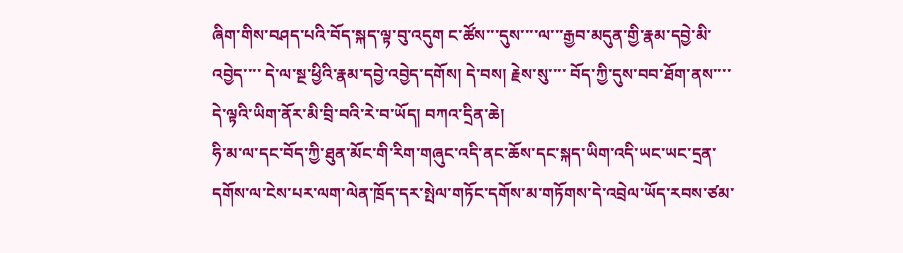ཞིག་གིས་བཤད་པའི་བོད་སྐད་ལྟ་བུ་འདུག ང་ཚོས་་་དུས་་་་ལ་་་རྒྱབ་མདུན་གྱི་རྣམ་དབྱེ་མི་འབྱེད་་་་ དེ་ལ་སྔ་ཕྱིའི་རྣམ་དབྱེ་འབྱེད་དགོས། དེ་བས། རྗེས་སུ་་་་ བོད་ཀྱི་དུས་བབ་ཐོག་ནས་་་་ དེ་ལྟའི་ཡིག་ནོར་མི་བྲི་བའི་རེ་བ་ཡོད། བཀའ་དྲིན་ཆེ།
ཧི་མ་ལ་དང་བོད་ཀྱི་ཐུན་མོང་གི་རིག་གཞུང་འདི་ནང་ཆོས་དང་སྐད་ཡིག་འདི་ཡང་ཡང་དྲན་དགོས་ལ་ངེས་པར་ལག་ལེན་ཁྲོད་དར་སྤེལ་གཏོང་དགོས་མ་གཏོགས་དེ་འབྲེལ་ཡོད་རབས་ཙམ་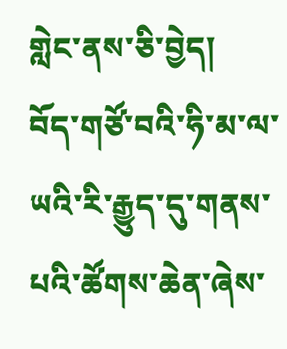གླེང་ནས་ཅི་བྱེད།
བོད་གཙོ་བའི་ཧི་མ་ལ་ཡའི་རི་རྒྱུད་དུ་གནས་པའི་ཚོགས་ཆེན་ཞེས་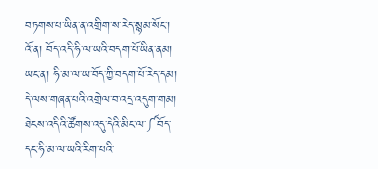བཏགས་པ་ཡིན་ན་འགྲིག་ས་རེད་སྙམ་སོང་།
འོ་ན། བོད་འདི་ཧི་ལ་ཡའི་བདག་པོ་ཡིན་ནམ། ཡང་ན། ཧི་མ་ལ་ཡ་བོད་ཀྱི་བདག་པོ་རེད་དམ། དེ་ལས་གཞན་པའི་འགྲེལ་བ་འདྲ་འདུག་གམ།
ཐེངས་འདིའི་ཚོགས་འདུ་དེའི་མིང་ལ་༼བོད་དང་ཧི་མ་ལ་ཡའི་རིག་པའི་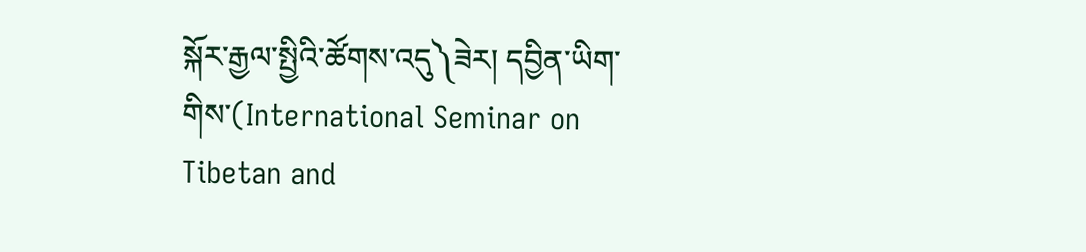སྐོར་རྒྱལ་སྤྱིའི་ཚོགས་འདུ༽ཟེར། དབྱིན་ཡིག་གིས་(International Seminar on Tibetan and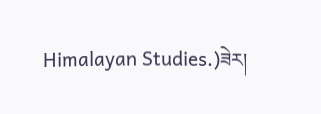Himalayan Studies.)ཟེར།